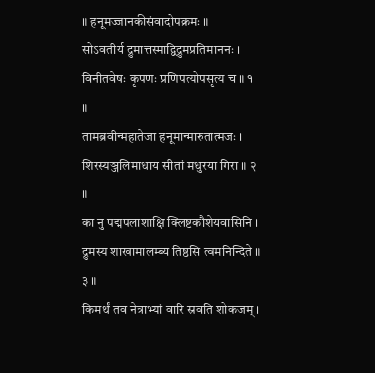॥ हनूमज्जानकीसंवादोपक्रमः ॥
सोऽवतीर्य द्रुमात्तस्माद्विद्रुमप्रतिमाननः ।
विनीतवेषः कृपणः प्रणिपत्योपसृत्य च ॥ १ ॥
तामब्रवीन्महातेजा हनूमान्मारुतात्मजः ।
शिरस्यञ्जलिमाधाय सीतां मधुरया गिरा ॥ २ ॥
का नु पद्मपलाशाक्षि क्लिष्टकौशेयवासिनि ।
द्रुमस्य शाखामालम्ब्य तिष्ठसि त्वमनिन्दिते ॥ ३ ॥
किमर्थं तव नेत्राभ्यां वारि स्रवति शोकजम् ।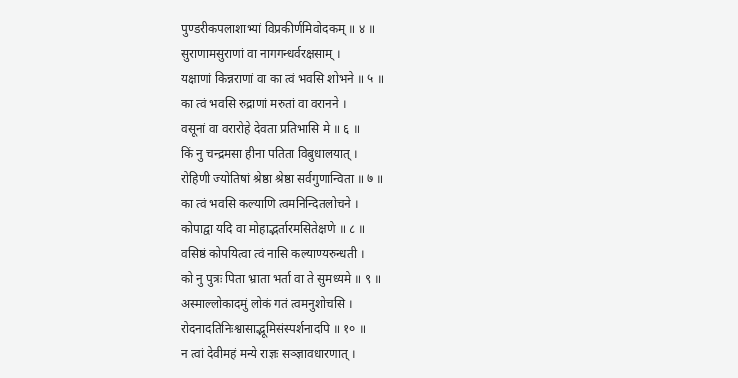पुण्डरीकपलाशाभ्यां विप्रकीर्णमिवोदकम् ॥ ४ ॥
सुराणामसुराणां वा नागगन्धर्वरक्षसाम् ।
यक्षाणां किन्नराणां वा का त्वं भवसि शोभने ॥ ५ ॥
का त्वं भवसि रुद्राणां मरुतां वा वरानने ।
वसूनां वा वरारोहे देवता प्रतिभासि मे ॥ ६ ॥
किं नु चन्द्रमसा हीना पतिता विबुधालयात् ।
रोहिणी ज्योतिषां श्रेष्ठा श्रेष्ठा सर्वगुणान्विता ॥ ७ ॥
का त्वं भवसि कल्याणि त्वमनिन्दितलोचने ।
कोपाद्वा यदि वा मोहाद्भर्तारमसितेक्षणे ॥ ८ ॥
वसिष्ठं कोपयित्वा त्वं नासि कल्याण्यरुन्धती ।
को नु पुत्रः पिता भ्राता भर्ता वा ते सुमध्यमे ॥ ९ ॥
अस्माल्लोकादमुं लोकं गतं त्वमनुशोचसि ।
रोदनादतिनिःश्वासाद्भूमिसंस्पर्शनादपि ॥ १० ॥
न त्वां देवीमहं मन्ये राज्ञः सञ्ज्ञावधारणात् ।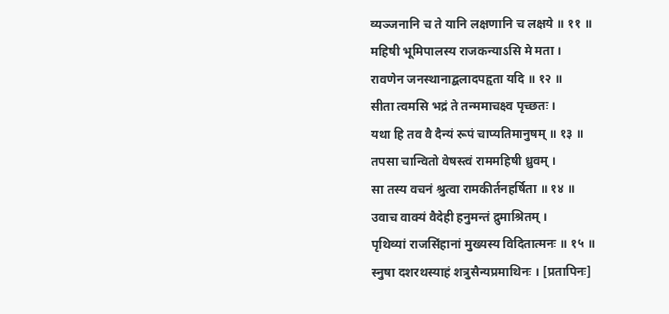व्यञ्जनानि च ते यानि लक्षणानि च लक्षये ॥ ११ ॥
महिषी भूमिपालस्य राजकन्याऽसि मे मता ।
रावणेन जनस्थानाद्बलादपहृता यदि ॥ १२ ॥
सीता त्वमसि भद्रं ते तन्ममाचक्ष्व पृच्छतः ।
यथा हि तव वै दैन्यं रूपं चाप्यतिमानुषम् ॥ १३ ॥
तपसा चान्वितो वेषस्त्वं राममहिषी ध्रुवम् ।
सा तस्य वचनं श्रुत्वा रामकीर्तनहर्षिता ॥ १४ ॥
उवाच वाक्यं वैदेही हनुमन्तं द्रुमाश्रितम् ।
पृथिव्यां राजसिंहानां मुख्यस्य विदितात्मनः ॥ १५ ॥
स्नुषा दशरथस्याहं शत्रुसैन्यप्रमाथिनः । [प्रतापिनः]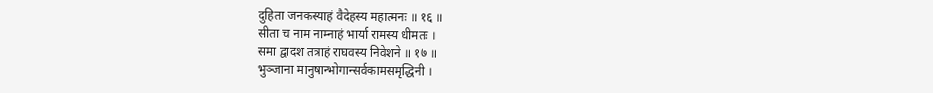दुहिता जनकस्याहं वैदेहस्य महात्मनः ॥ १६ ॥
सीता च नाम नाम्नाहं भार्या रामस्य धीमतः ।
समा द्वादश तत्राहं राघवस्य निवेशने ॥ १७ ॥
भुञ्जाना मानुषान्भोगान्सर्वकामसमृद्धिनी ।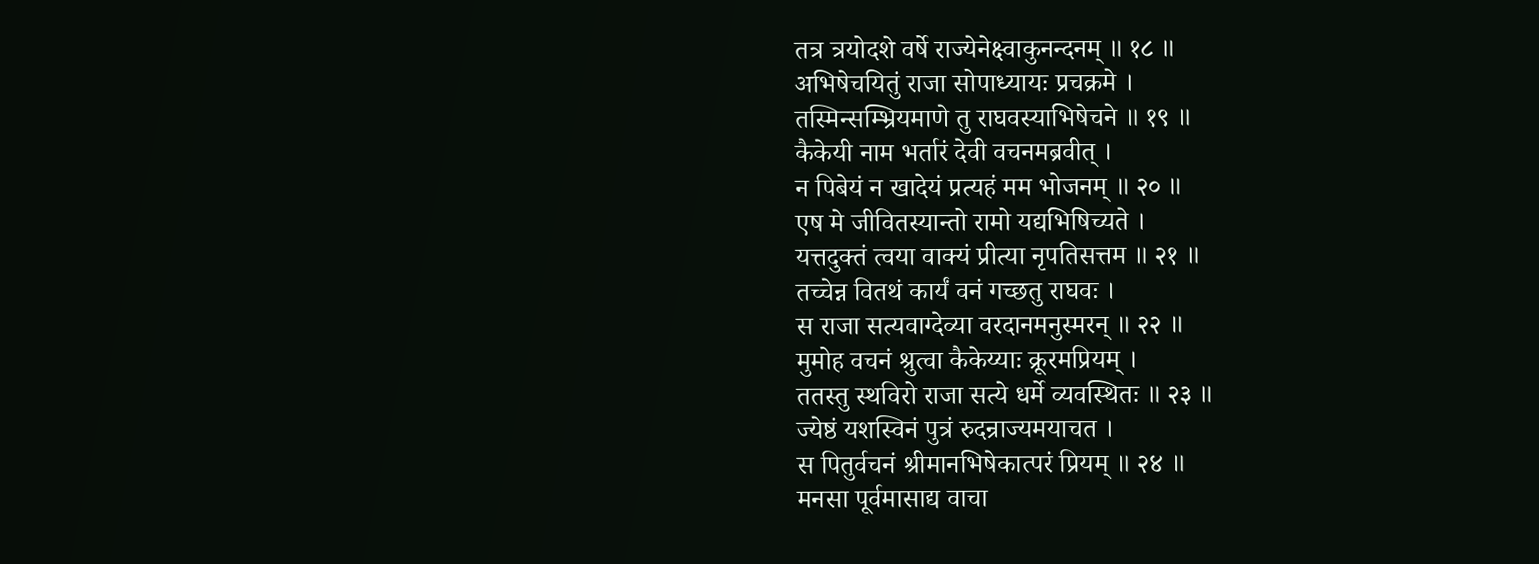तत्र त्रयोदशे वर्षे राज्येनेक्ष्वाकुनन्दनम् ॥ १८ ॥
अभिषेचयितुं राजा सोपाध्यायः प्रचक्रमे ।
तस्मिन्सम्भ्रियमाणे तु राघवस्याभिषेचने ॥ १९ ॥
कैकेयी नाम भर्तारं देवी वचनमब्रवीत् ।
न पिबेयं न खादेयं प्रत्यहं मम भोजनम् ॥ २० ॥
एष मे जीवितस्यान्तो रामो यद्यभिषिच्यते ।
यत्तदुक्तं त्वया वाक्यं प्रीत्या नृपतिसत्तम ॥ २१ ॥
तच्चेन्न वितथं कार्यं वनं गच्छतु राघवः ।
स राजा सत्यवाग्देव्या वरदानमनुस्मरन् ॥ २२ ॥
मुमोह वचनं श्रुत्वा कैकेय्याः क्रूरमप्रियम् ।
ततस्तु स्थविरो राजा सत्ये धर्मे व्यवस्थितः ॥ २३ ॥
ज्येष्ठं यशस्विनं पुत्रं रुदन्राज्यमयाचत ।
स पितुर्वचनं श्रीमानभिषेकात्परं प्रियम् ॥ २४ ॥
मनसा पूर्वमासाद्य वाचा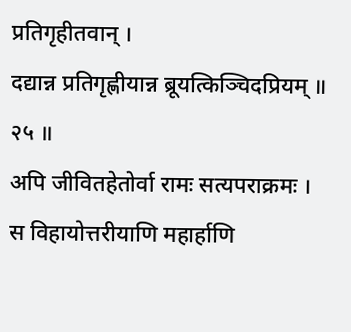प्रतिगृहीतवान् ।
दद्यान्न प्रतिगृह्णीयान्न ब्रूयत्किञ्चिदप्रियम् ॥ २५ ॥
अपि जीवितहेतोर्वा रामः सत्यपराक्रमः ।
स विहायोत्तरीयाणि महार्हाणि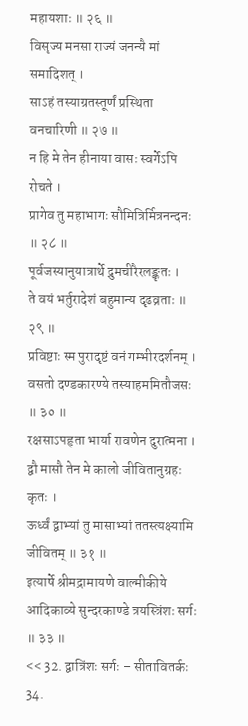महायशाः ॥ २६ ॥
विसृज्य मनसा राज्यं जनन्यै मां समादिशत् ।
साऽहं तस्याग्रतस्तूर्णं प्रस्थिता वनचारिणी ॥ २७ ॥
न हि मे तेन हीनाया वासः स्वर्गेऽपि रोचते ।
प्रागेव तु महाभागः सौमित्रिर्मित्रनन्दनः ॥ २८ ॥
पूर्वजस्यानुयात्रार्थे द्रुमचीरैरलङ्कृतः ।
ते वयं भर्तुरादेशं बहुमान्य दृढव्रताः ॥ २९ ॥
प्रविष्टाः स्म पुरादृष्टं वनं गम्भीरदर्शनम् ।
वसतो दण्डकारण्ये तस्याहममितौजसः ॥ ३० ॥
रक्षसाऽपहृता भार्या रावणेन दुरात्मना ।
द्वौ मासौ तेन मे कालो जीवितानुग्रहः कृतः ।
ऊर्ध्वं द्वाभ्यां तु मासाभ्यां ततस्त्यक्ष्यामि जीवितम् ॥ ३१ ॥
इत्यार्षे श्रीमद्रामायणे वाल्मीकीये आदिकाव्ये सुन्दरकाण्डे त्रयस्त्रिंशः सर्गः ॥ ३३ ॥
<< 32. द्वात्रिंशः सर्गः – सीतावितर्कः 34.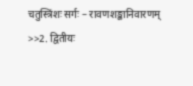चतुस्त्रिंशः सर्गः – रावणशङ्कानिवारणम् >>2. द्वितीयः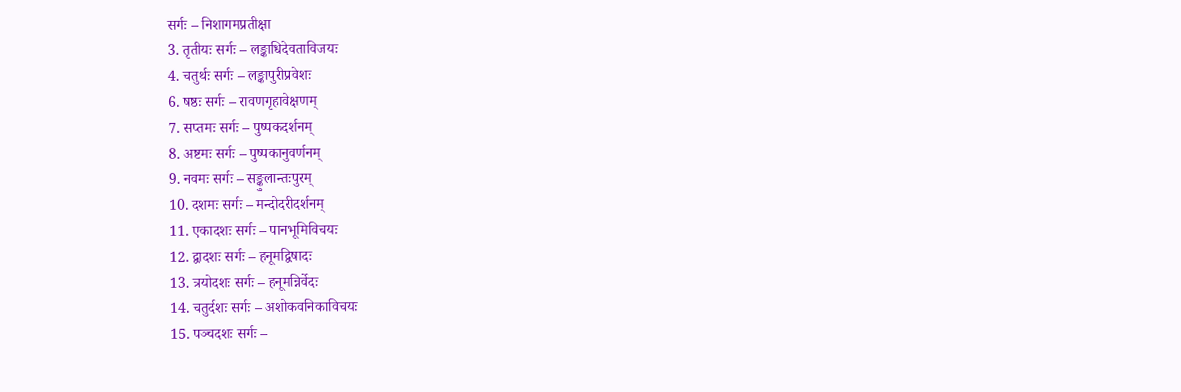सर्गः – निशागमप्रतीक्षा
3. तृतीयः सर्गः – लङ्काधिदेवताविजयः
4. चतुर्थः सर्गः – लङ्कापुरीप्रवेशः
6. षष्ठः सर्गः – रावणगृहावेक्षणम्
7. सप्तमः सर्गः – पुष्पकदर्शनम्
8. अष्टमः सर्गः – पुष्पकानुवर्णनम्
9. नवमः सर्गः – सङ्कुलान्तःपुरम्
10. दशमः सर्गः – मन्दोदरीदर्शनम्
11. एकादशः सर्गः – पानभूमिविचयः
12. द्वादशः सर्गः – हनूमद्विषादः
13. त्रयोदशः सर्गः – हनूमन्निर्वेदः
14. चतुर्दशः सर्गः – अशोकवनिकाविचयः
15. पञ्चदशः सर्गः –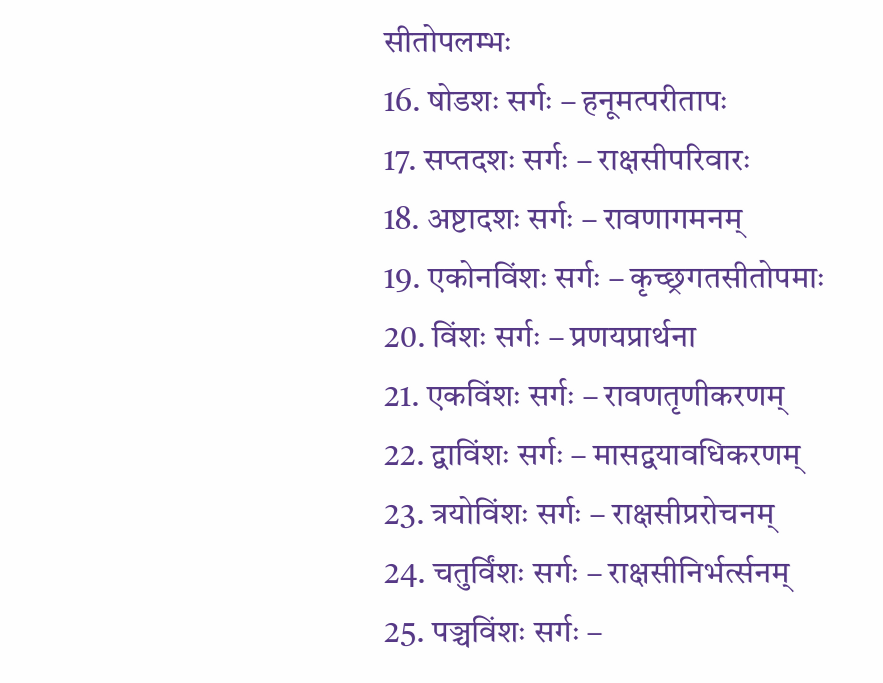सीतोपलम्भः
16. षोडशः सर्गः – हनूमत्परीतापः
17. सप्तदशः सर्गः – राक्षसीपरिवारः
18. अष्टादशः सर्गः – रावणागमनम्
19. एकोनविंशः सर्गः – कृच्छ्रगतसीतोपमाः
20. विंशः सर्गः – प्रणयप्रार्थना
21. एकविंशः सर्गः – रावणतृणीकरणम्
22. द्वाविंशः सर्गः – मासद्वयावधिकरणम्
23. त्रयोविंशः सर्गः – राक्षसीप्ररोचनम्
24. चतुर्विंशः सर्गः – राक्षसीनिर्भर्त्सनम्
25. पञ्चविंशः सर्गः –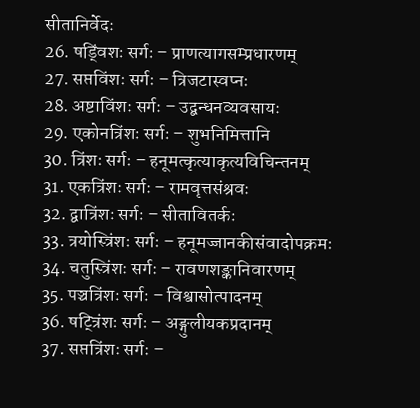सीतानिर्वेदः
26. षड्विंशः सर्गः – प्राणत्यागसम्प्रधारणम्
27. सप्तविंशः सर्गः – त्रिजटास्वप्नः
28. अष्टाविंशः सर्गः – उद्बन्धनव्यवसायः
29. एकोनत्रिंशः सर्गः – शुभनिमित्तानि
30. त्रिंशः सर्गः – हनूमत्कृत्याकृत्यविचिन्तनम्
31. एकत्रिंशः सर्गः – रामवृत्तसंश्रवः
32. द्वात्रिंशः सर्गः – सीतावितर्कः
33. त्रयोस्त्रिंशः सर्गः – हनूमज्जानकीसंवादोपक्रमः
34. चतुस्त्रिंशः सर्गः – रावणशङ्कानिवारणम्
35. पञ्चत्रिंशः सर्गः – विश्वासोत्पादनम्
36. षट्त्रिंशः सर्गः – अङ्गुलीयकप्रदानम्
37. सप्तत्रिंशः सर्गः –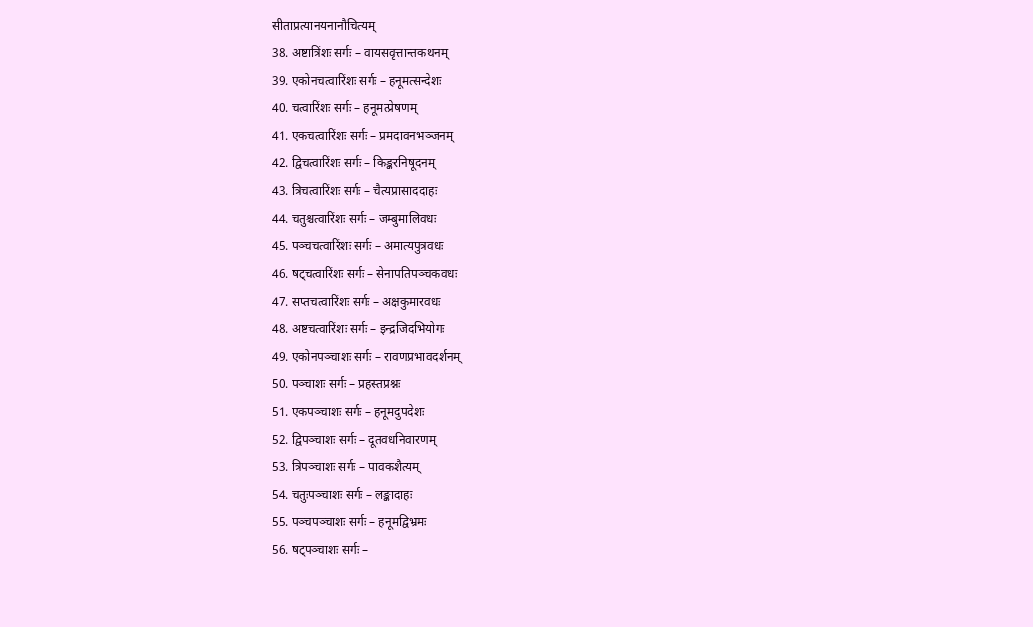सीताप्रत्यानयनानौचित्यम्
38. अष्टात्रिंशः सर्गः – वायसवृत्तान्तकथनम्
39. एकोनचत्वारिंशः सर्गः – हनूमत्सन्देशः
40. चत्वारिंशः सर्गः – हनूमत्प्रेषणम्
41. एकचत्वारिंशः सर्गः – प्रमदावनभञ्जनम्
42. द्विचत्वारिंशः सर्गः – किङ्करनिषूदनम्
43. त्रिचत्वारिंशः सर्गः – चैत्यप्रासाददाहः
44. चतुश्चत्वारिंशः सर्गः – जम्बुमालिवधः
45. पञ्चचत्वारिंशः सर्गः – अमात्यपुत्रवधः
46. षट्चत्वारिंशः सर्गः – सेनापतिपञ्चकवधः
47. सप्तचत्वारिंशः सर्गः – अक्षकुमारवधः
48. अष्टचत्वारिंशः सर्गः – इन्द्रजिदभियोगः
49. एकोनपञ्चाशः सर्गः – रावणप्रभावदर्शनम्
50. पञ्चाशः सर्गः – प्रहस्तप्रश्नः
51. एकपञ्चाशः सर्गः – हनूमदुपदेशः
52. द्विपञ्चाशः सर्गः – दूतवधनिवारणम्
53. त्रिपञ्चाशः सर्गः – पावकशैत्यम्
54. चतुःपञ्चाशः सर्गः – लङ्कादाहः
55. पञ्चपञ्चाशः सर्गः – हनूमद्विभ्रमः
56. षट्पञ्चाशः सर्गः –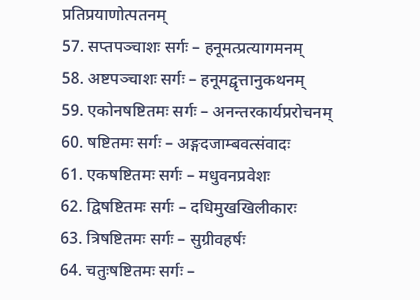प्रतिप्रयाणोत्पतनम्
57. सप्तपञ्चाशः सर्गः – हनूमत्प्रत्यागमनम्
58. अष्टपञ्चाशः सर्गः – हनूमद्वृत्तानुकथनम्
59. एकोनषष्टितमः सर्गः – अनन्तरकार्यप्ररोचनम्
60. षष्टितमः सर्गः – अङ्गदजाम्बवत्संवादः
61. एकषष्टितमः सर्गः – मधुवनप्रवेशः
62. द्विषष्टितमः सर्गः – दधिमुखखिलीकारः
63. त्रिषष्टितमः सर्गः – सुग्रीवहर्षः
64. चतुःषष्टितमः सर्गः –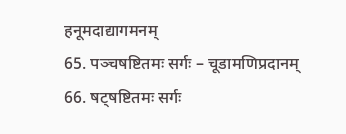हनूमदाद्यागमनम्
65. पञ्चषष्टितमः सर्गः – चूडामणिप्रदानम्
66. षट्षष्टितमः सर्गः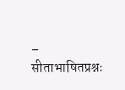– सीताभाषितप्रश्नः